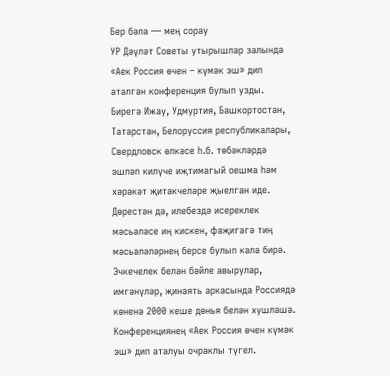Бер бәла — мең сорау
УР Дәүләт Советы утырышлар залында «Аек Россия өчен – күмәк эш» дип аталган конференция булып узды. Бирегә Ижау, Удмуртия, Башкортостан, Татарстан, Белоруссия республикалары, Свердловск өлкәсе һ.б. төбәкләрдә эшләп килүче иҗтимагый оешма һәм хәрәкәт җитәкчеләре җыелган иде.
Дөрестән дә, илебездә исереклек мәсьәләсе иң кискен, фаҗигагә тиң мәсьәләләрнең берсе булып кала бирә. Эчкечелек белән бәйле авырулар, имгәнүләр, җинаять аркасында Россиядә көненә 2000 кеше дөнья белән хушлаша.
Конференциянең «Аек Россия өчен күмәк эш» дип аталуы очраклы түгел.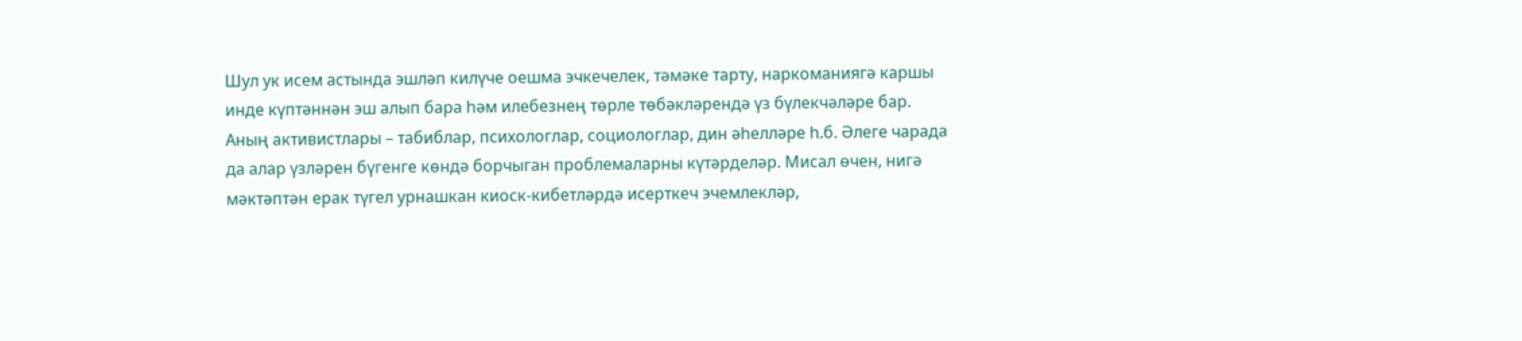Шул ук исем астында эшләп килүче оешма эчкечелек, тәмәке тарту, наркоманиягә каршы инде күптәннән эш алып бара һәм илебезнең төрле төбәкләрендә үз бүлекчәләре бар. Аның активистлары – табиблар, психологлар, социологлар, дин әһелләре һ.б. Әлеге чарада да алар үзләрен бүгенге көндә борчыган проблемаларны күтәрделәр. Мисал өчен, нигә мәктәптән ерак түгел урнашкан киоск-кибетләрдә исерткеч эчемлекләр,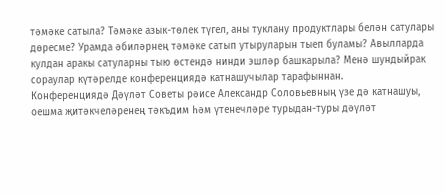тәмәке сатыла? Тәмәке азык-төлек түгел, аны туклану продуктлары белән сатулары дөресме? Урамда әбиләрнең тәмәке сатып утыруларын тыеп буламы? Авылларда кулдан аракы сатуларны тыю өстендә нинди эшләр башкарыла? Менә шундыйрак сораулар күтәрелде конференциядә катнашучылар тарафыннан.
Конференциядә Дәүләт Советы рәисе Александр Соловьевның үзе дә катнашуы, оешма җитәкчеләренең тәкъдим һәм үтенечләре турыдан-туры дәүләт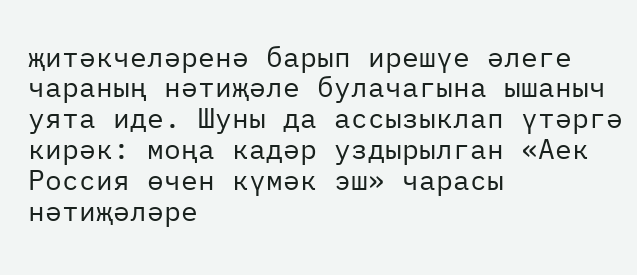җитәкчеләренә барып ирешүе әлеге чараның нәтиҗәле булачагына ышаныч уята иде. Шуны да ассызыклап үтәргә кирәк: моңа кадәр уздырылган «Аек Россия өчен күмәк эш» чарасы нәтиҗәләре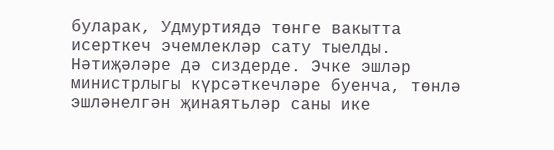буларак, Удмуртиядә төнге вакытта исерткеч эчемлекләр сату тыелды. Нәтиҗәләре дә сиздерде. Эчке эшләр министрлыгы күрсәткечләре буенча, төнлә эшләнелгән җинаятьләр саны ике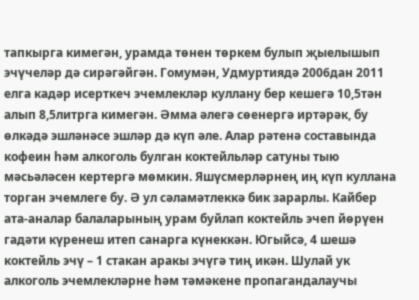тапкырга кимегән, урамда төнен төркем булып җыелышып эчүчеләр дә сирәгәйгән. Гомумән, Удмуртиядә 2006дан 2011 елга кадәр исерткеч эчемлекләр куллану бер кешегә 10,5тән алып 8,5литрга кимегән. Әмма әлегә сөенергә иртәрәк, бу өлкәдә эшләнәсе эшләр дә күп әле. Алар рәтенә составында кофеин һәм алкоголь булган коктейльләр сатуны тыю мәсьәләсен кертергә мөмкин. Яшүсмерләрнең иң күп куллана торган эчемлеге бу. Ә ул сәламәтлеккә бик зарарлы. Кайбер ата-аналар балаларының урам буйлап коктейль эчеп йөрүен гадәти күренеш итеп санарга күнеккән. Югыйсә, 4 шешә коктейль эчү – 1 стакан аракы эчүгә тиң икән. Шулай ук алкоголь эчемлекләрне һәм тәмәкене пропагандалаучы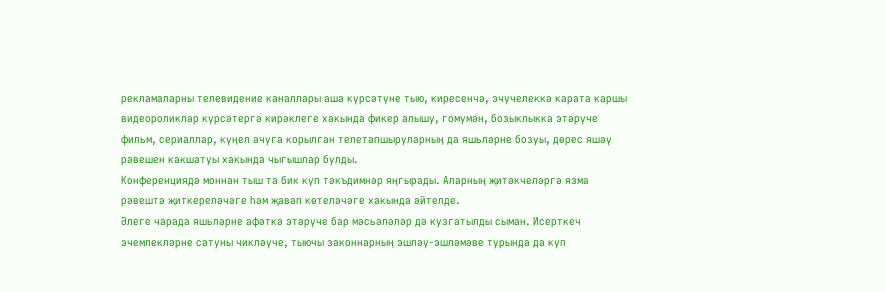рекламаларны телевидение каналлары аша күрсәтүне тыю, киресенчә, эчүчелеккә карата каршы видеороликлар күрсәтергә кирәклеге хакында фикер алышу, гомумән, бозыклыкка этәрүче фильм, сериаллар, күңел ачуга корылган телетапшыруларның да яшьләрне бозуы, дөрес яшәү рәвешен какшатуы хакында чыгышлар булды.
Конференциядә моннан тыш та бик күп тәкъдимнәр яңгырады. Аларның җитәкчеләргә язма рәвештә җиткереләчәге һәм җавап көтеләчәге хакында әйтелде.
Әлеге чарада яшьләрне афәткә этәрүче бар мәсьәләләр дә кузгатылды сыман. Исерткеч эчемлекләрне сатуны чикләүче, тыючы законнарның эшләү-эшләмәве турында да күп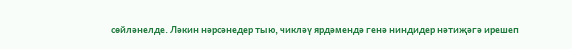сөйләнелде. Ләкин нәрсәнедер тыю, чикләү ярдәмендә генә ниндидер нәтиҗәгә ирешеп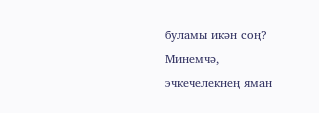буламы икән соң? Минемчә, эчкечелекнең яман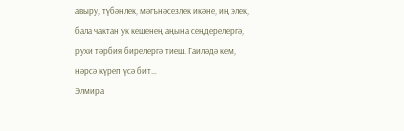авыру, түбәнлек, мәгънәсезлек икәне, иң элек, бала чактан ук кешенең аңына сеңдерелергә, рухи тәрбия бирелергә тиеш. Гаиләдә кем, нәрсә күреп үсә бит…
Элмира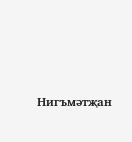Нигъмәтҗан